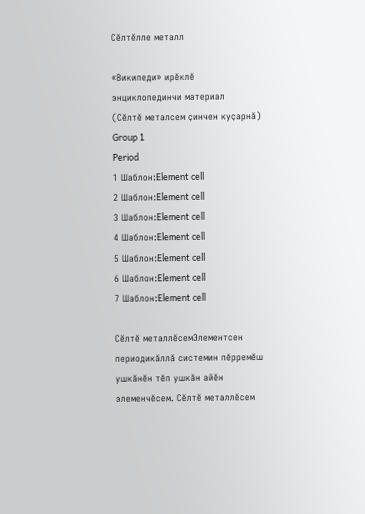Сĕлтĕлле металл

«Википеди» ирĕклĕ энциклопединчи материал
(Сĕлтĕ металсем ҫинчен куҫарнӑ)
Group 1
Period
1 Шаблон:Element cell
2 Шаблон:Element cell
3 Шаблон:Element cell
4 Шаблон:Element cell
5 Шаблон:Element cell
6 Шаблон:Element cell
7 Шаблон:Element cell

Сĕлтĕ металлĕсемЭлементсен периодикăллă системин пĕрремĕш ушкăнĕн тĕп ушкăн айĕн элеменчĕсем. Сĕлтĕ металлĕсем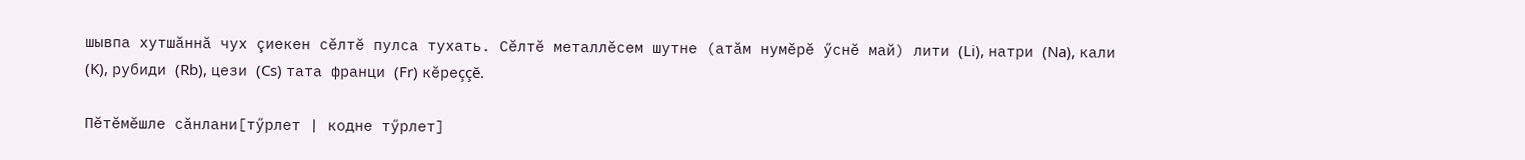шывпа хутшăннă чух çиекен сĕлтĕ пулса тухать. Сĕлтĕ металлĕсем шутне (атăм нумĕрĕ ӳснĕ май) лити (Li), натри (Na), кали (K), рубиди (Rb), цези (Cs) тата франци (Fr) кĕреççĕ.

Пĕтĕмĕшле сăнлани[тӳрлет | кодне тӳрлет]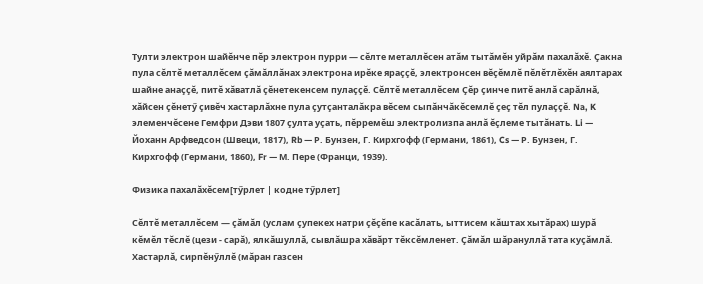Тулти электрон шайĕнче пĕр электрон пурри — сĕлте металлĕсен атăм тытăмĕн уйрăм пахалăхĕ. Çакна пула сĕлтĕ металлĕсем çăмăллăнах электрона ирĕке яраççĕ, электронсен вĕçĕмлĕ пĕлĕтлĕхĕн аялтарах шайне анаççĕ, питĕ хăватлă çĕнетекенсем пулаççĕ. Сĕлтĕ металлĕсем Çĕр çинче питĕ анлă сарăлнă, хăйсен çĕнетӳ çивĕч хастарлăхне пула çутçанталăкра вĕсем сыпăнчăкĕсемлĕ çеç тĕл пулаççĕ. Na, K элеменчĕсене Гемфри Дэви 1807 çулта уçать, пĕрремĕш электролизпа анлă ĕçлеме тытăнать. Li — Йоханн Арфведсон (Швеци, 1817), Rb — Р. Бунзен, Г. Кирхгофф (Германи, 1861), Cs — Р. Бунзен, Г. Кирхгофф (Германи, 1860), Fr — М. Пере (Франци, 1939).

Физика пахалăхĕсем[тӳрлет | кодне тӳрлет]

Сĕлтĕ металлĕсем — çăмăл (услам çупекех натри çĕçĕпе касăлать, ыттисем кăштах хытăрах) шурă кĕмĕл тĕслĕ (цези - сарă), ялкăшуллă, сывлăшра хăвăрт тĕксĕмленет. Çăмăл шăрануллă тата куçăмлă. Хастарлă, сирпĕнӳллĕ (мăран газсен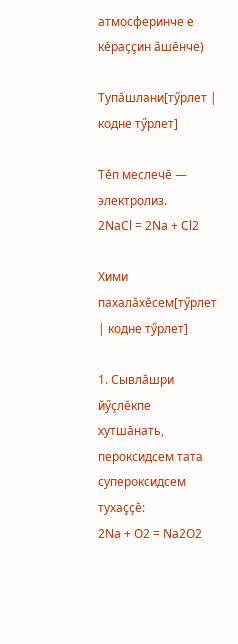атмосферинче е кĕраççин ăшĕнче)

Тупăшлани[тӳрлет | кодне тӳрлет]

Тĕп меслечĕ — электролиз.
2NaCl = 2Na + Cl2

Хими пахалăхĕсем[тӳрлет | кодне тӳрлет]

1. Сывлăшри йӳçлĕкпе хутшăнать, пероксидсем тата супероксидсем тухаççĕ:
2Na + O2 = Na2O2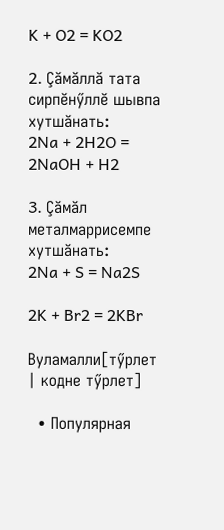K + O2 = KO2

2. Çăмăллă тата сирпĕнӳллĕ шывпа хутшăнать:
2Na + 2H2O = 2NaOH + H2

3. Çăмăл металмаррисемпе хутшăнать:
2Na + S = Na2S

2K + Br2 = 2KBr

Вуламалли[тӳрлет | кодне тӳрлет]

  • Популярная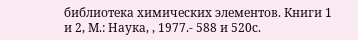библиотека химических элементов. Книги 1 и 2, М.: Наука, , 1977.- 588 и 520с.